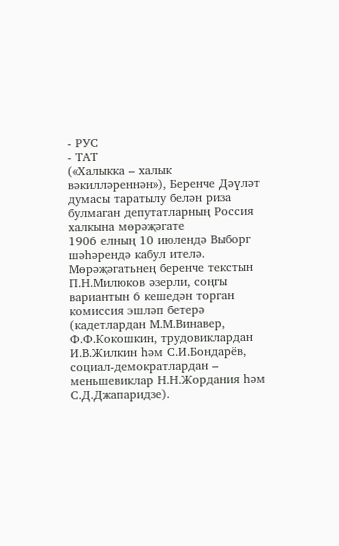- РУС
- ТАТ
(«Халыкка – халык вәкилләреннән»), Беренче Дәүләт думасы таратылу белән риза булмаган депутатларның Россия халкына мөрәҗәгате
1906 елның 10 июлендә Выборг шәһәрендә кабул ителә.
Мөрәҗәгатьнең беренче текстын П.Н.Милюков әзерли, соңгы вариантын 6 кешедән торган комиссия эшләп бетерә (кадетлардан М.М.Винавер, Ф.Ф.Кокошкин, трудовиклардан И.В.Жилкин һәм С.И.Бондарёв, социал-демократлардан – меньшевиклар Н.Н.Жордания һәм С.Д.Джапаридзе).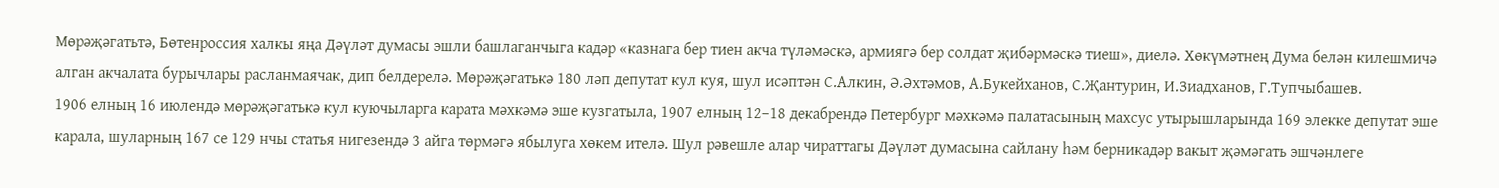Мөрәҗәгатьтә, Бөтенроссия халкы яңа Дәүләт думасы эшли башлаганчыга кадәр «казнага бер тиен акча түләмәскә, армиягә бер солдат җибәрмәскә тиеш», диелә. Хөкүмәтнең Дума белән килешмичә алган акчалата бурычлары расланмаячак, дип белдерелә. Мөрәҗәгатькә 180 ләп депутат кул куя, шул исәптән С.Алкин, Ә.Әхтәмов, А.Букейханов, С.Җантурин, И.Зиадханов, Г.Тупчыбашев.
1906 елның 16 июлендә мөрәҗәгатькә кул куючыларга карата мәхкәмә эше кузгатыла, 1907 елның 12–18 декабрендә Петербург мәхкәмә палатасының махсус утырышларында 169 элекке депутат эше карала, шуларның 167 се 129 нчы статья нигезендә 3 айга төрмәгә ябылуга хөкем ителә. Шул рәвешле алар чираттагы Дәүләт думасына сайлану һәм берникадәр вакыт җәмәгать эшчәнлеге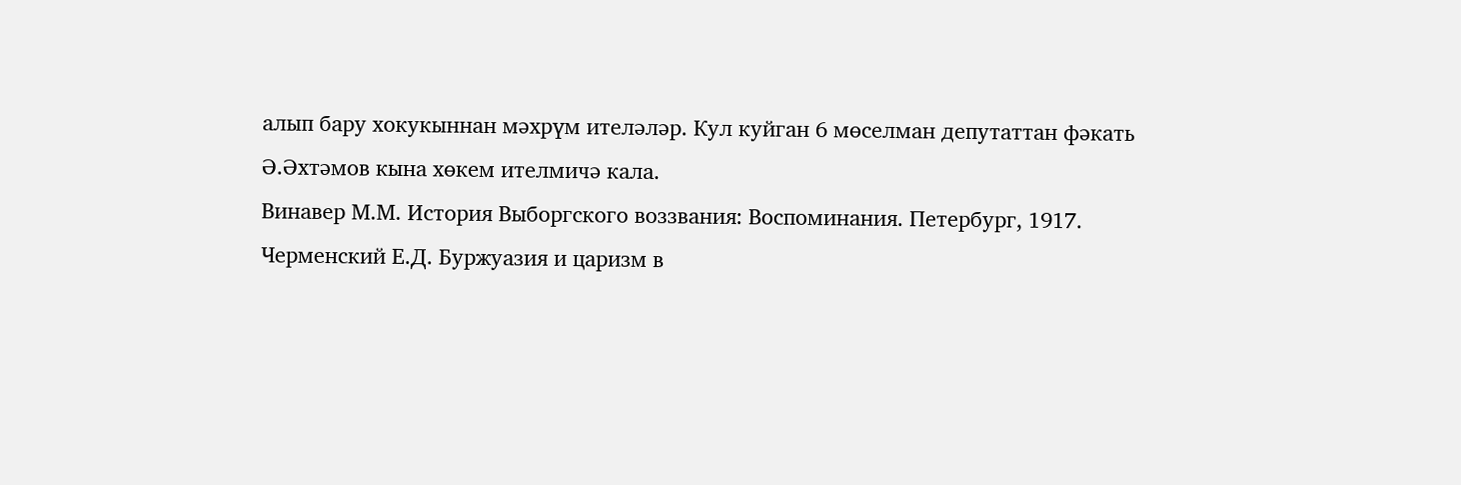алып бару хокукыннан мәхрүм ителәләр. Кул куйган 6 мөселман депутаттан фәкать Ә.Әхтәмов кына хөкем ителмичә кала.
Винавер М.М. История Выборгского воззвания: Воспоминания. Петербург, 1917.
Черменский Е.Д. Буржуазия и царизм в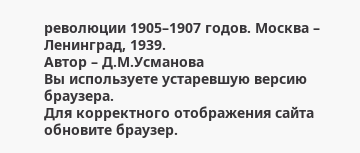революции 1905–1907 годов. Москва – Ленинград, 1939.
Автор – Д.М.Усманова
Вы используете устаревшую версию браузера.
Для корректного отображения сайта обновите браузер.